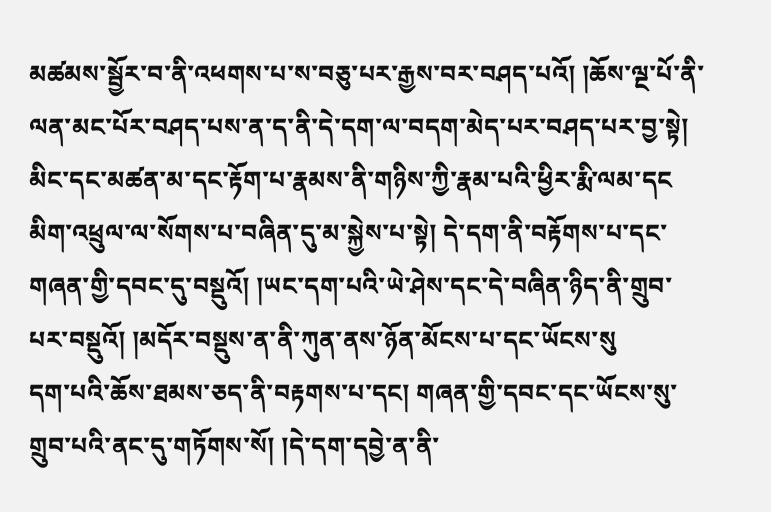མཚམས་སྦྱོར་བ་ནི་འཕགས་པ་ས་བཅུ་པར་རྒྱས་བར་བཤད་པའོ། །ཆོས་ལྔ་པོ་ནི་ལན་མང་པོར་བཤད་པས་ན་ད་ནི་དེ་དག་ལ་བདག་མེད་པར་བཤད་པར་བྱ་སྟེ། མིང་དང་མཚན་མ་དང་རྟོག་པ་རྣམས་ནི་གཉིས་ཀྱི་རྣམ་པའི་ཕྱིར་རྨི་ལམ་དང
མིག་འཕྲུལ་ལ་སོགས་པ་བཞིན་དུ་མ་སྐྱེས་པ་སྟེ། དེ་དག་ནི་བརྟོགས་པ་དང་གཞན་གྱི་དབང་དུ་བསྡུའོ། །ཡང་དག་པའི་ཡེ་ཤེས་དང་དེ་བཞིན་ཉིད་ནི་གྲུབ་པར་བསྡུའོ། །མདོར་བསྡུས་ན་ནི་ཀུན་ནས་ཉོན་མོངས་པ་དང་ཡོངས་སུ
དག་པའི་ཆོས་ཐམས་ཅད་ནི་བརྟགས་པ་དང། གཞན་གྱི་དབང་དང་ཡོངས་སུ་གྲུབ་པའི་ནང་དུ་གཏོགས་སོ། །དེ་དག་དབྱེ་ན་ནི་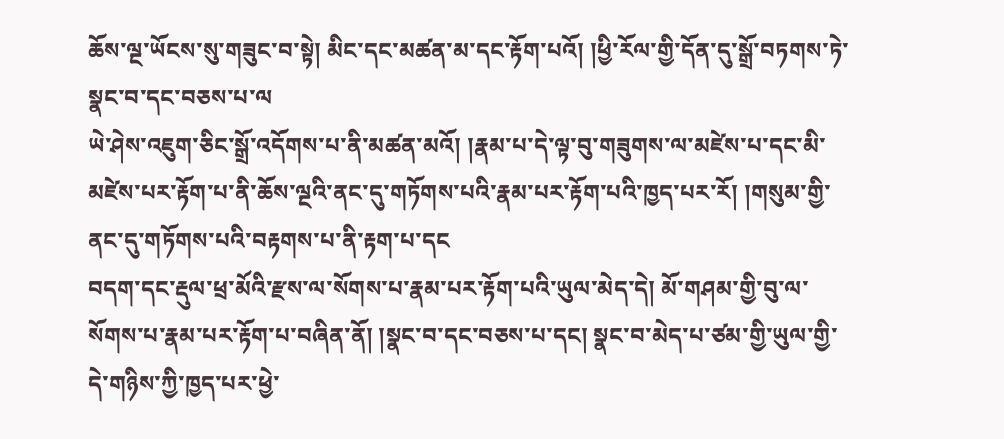ཆོས་ལྔ་ཡོངས་སུ་གཟུང་བ་སྟེ། མིང་དང་མཚན་མ་དང་རྟོག་པའོ། །ཕྱི་རོལ་གྱི་དོན་དུ་སྒྲོ་བཏགས་ཏེ་སྣང་བ་དང་བཅས་པ་ལ
ཡེ་ཤེས་འཇུག་ཅིང་སྒྲོ་འདོགས་པ་ནི་མཚན་མའོ། །རྣམ་པ་དེ་ལྟ་བུ་གཟུགས་ལ་མཛེས་པ་དང་མི་མཛེས་པར་རྟོག་པ་ནི་ཆོས་ལྔའི་ནང་དུ་གཏོགས་པའི་རྣམ་པར་རྟོག་པའི་ཁྱད་པར་རོ། །གསུམ་གྱི་ནང་དུ་གཏོགས་པའི་བརྟགས་པ་ནི་རྟག་པ་དང
བདག་དང་རྡུལ་ཕྲ་མོའི་རྫས་ལ་སོགས་པ་རྣམ་པར་རྟོག་པའི་ཡུལ་མེད་དེ། མོ་གཤམ་གྱི་བུ་ལ་སོགས་པ་རྣམ་པར་རྟོག་པ་བཞིན་ནོ། །སྣང་བ་དང་བཅས་པ་དང། སྣང་བ་མེད་པ་ཙམ་གྱི་ཡུལ་གྱི་དེ་གཉིས་ཀྱི་ཁྱད་པར་ཕྱེ་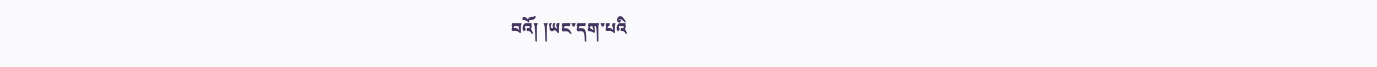བའོ། །ཡང་དག་པའི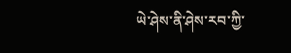ཡེ་ཤེས་ནི་ཤེས་རབ་ཀྱི་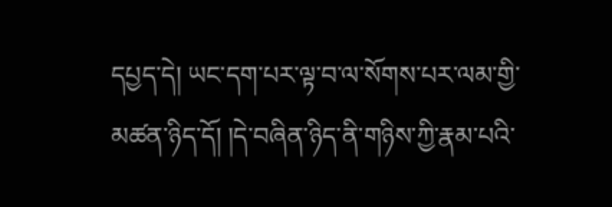དཔྱད་དེ། ཡང་དག་པར་ལྟ་བ་ལ་སོགས་པར་ལམ་གྱི་མཚན་ཉིད་དོ། །དེ་བཞིན་ཉིད་ནི་གཉིས་ཀྱི་རྣམ་པའི་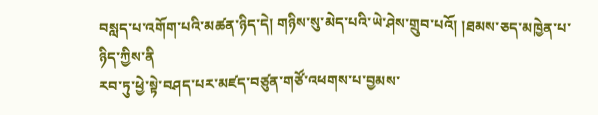བསླད་པ་འགོག་པའི་མཚན་ཉིད་དེ། གཉིས་སུ་མེད་པའི་ཡེ་ཤེས་གྲུབ་པའོ། །ཐམས་ཅད་མཁྱེན་པ་ཉིད་ཀྱིས་ནི
རབ་ཏུ་ཕྱེ་སྟེ་བཤད་པར་མཛད་བཙུན་གཙོ་འཕགས་པ་བྱམས་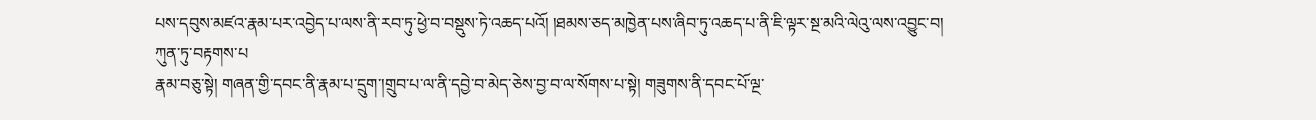པས་དབུས་མཛའ་རྣམ་པར་འབྱེད་པ་ལས་ནི་རབ་ཏུ་ཕྱེ་བ་བསྡུས་ཏེ་འཆད་པའོ། །ཐམས་ཅད་མཁྱེན་པས་ཞིབ་ཏུ་འཆད་པ་ནི་ཇི་ལྟར་སྔ་མའི་ལེའུ་ལས་འབྱུང་བ། ཀུན་ཏུ་བརྟགས་པ
རྣམ་བཅུ་སྟེ། གཞན་གྱི་དབང་ནི་རྣམ་པ་དྲུག་།གྲུབ་པ་ལ་ནི་དབྱེ་བ་མེད་ཅེས་བྱ་བ་ལ་སོགས་པ་སྟེ། གཟུགས་ནི་དབང་པོ་ལྔ་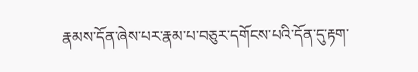རྣམས་དོན་ཞེས་པར་རྣམ་པ་བཅུར་དགོངས་པའི་དོན་དུ་རྟག་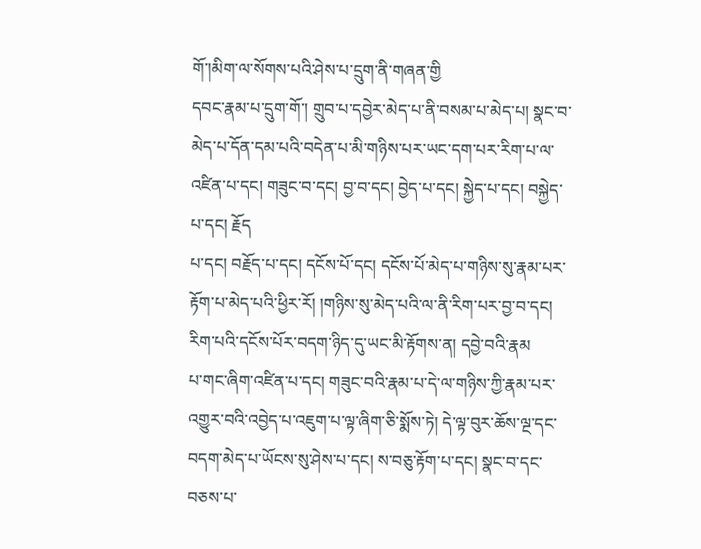གོ་།མིག་ལ་སོགས་པའི་ཤེས་པ་དྲུག་ནི་གཞན་གྱི
དབང་རྣམ་པ་དྲུག་གོ་། གྲུབ་པ་དབྱེར་མེད་པ་ནི་བསམ་པ་མེད་པ། སྣང་བ་མེད་པ་དོན་དམ་པའི་བདེན་པ་མི་གཉིས་པར་ཡང་དག་པར་རིག་པ་ལ་འཛིན་པ་དང། གཟུང་བ་དང། བྱ་བ་དང། བྱེད་པ་དང། སྐྱེད་པ་དང། བསྐྱེད་པ་དང། རྗོད
པ་དང། བརྗོད་པ་དང། དངོས་པོ་དང། དངོས་པོ་མེད་པ་གཉིས་སུ་རྣམ་པར་རྟོག་པ་མེད་པའི་ཕྱིར་རོ། །གཉིས་སུ་མེད་པའི་ལ་ནི་རིག་པར་བྱ་བ་དང། རིག་པའི་དངོས་པོར་བདག་ཉིད་དུ་ཡང་མི་རྟོགས་ན། དབྱེ་བའི་རྣམ
པ་གང་ཞིག་འཛིན་པ་དང། གཟུང་བའི་རྣམ་པ་དེ་ལ་གཉིས་ཀྱི་རྣམ་པར་འགྱུར་བའི་འབྱེད་པ་འཇུག་པ་ལྟ་ཞིག་ཅི་སྨོས་ཏེ། དེ་ལྟ་བུར་ཆོས་ལྔ་དང་བདག་མེད་པ་ཡོངས་སུ་ཤེས་པ་དང། ས་བཅུ་རྟོག་པ་དང། སྣང་བ་དང་བཅས་པ་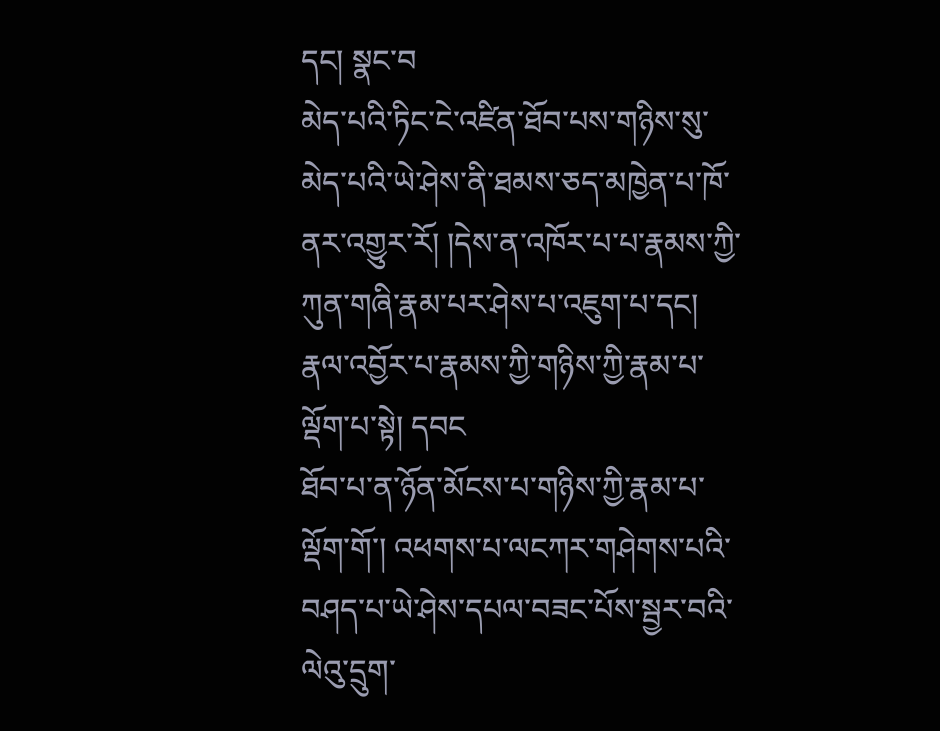དང། སྣང་བ
མེད་པའི་ཏིང་ངེ་འཛིན་ཐོབ་པས་གཉིས་སུ་མེད་པའི་ཡེ་ཤེས་ནི་ཐམས་ཅད་མཁྱེན་པ་ཁོ་ནར་འགྱུར་རོ། །དེས་ན་འཁོར་པ་པ་རྣམས་ཀྱི་ཀུན་གཞི་རྣམ་པར་ཤེས་པ་འཇུག་པ་དང། རྣལ་འབྱོར་པ་རྣམས་ཀྱི་གཉིས་ཀྱི་རྣམ་པ་ལྡོག་པ་སྟེ། དབང
ཐོབ་པ་ན་ཉོན་མོངས་པ་གཉིས་ཀྱི་རྣམ་པ་ལྡོག་གོ་། འཕགས་པ་ལངཀར་གཤེགས་པའི་བཤད་པ་ཡེ་ཤེས་དཔལ་བཟང་པོས་སྦྱར་བའི་ལེའུ་དྲུག་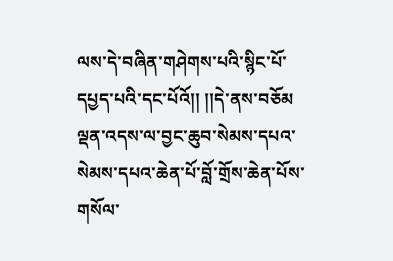ལས་དེ་བཞིན་གཤེགས་པའི་སྙིང་པོ་དཔྱད་པའི་དང་པོའོ།། །།དེ་ནས་བཅོམ
ལྡན་འདས་ལ་བྱང་ཆུབ་སེམས་དཔའ་སེམས་དཔའ་ཆེན་པོ་བློ་གྲོས་ཆེན་པོས་གསོལ་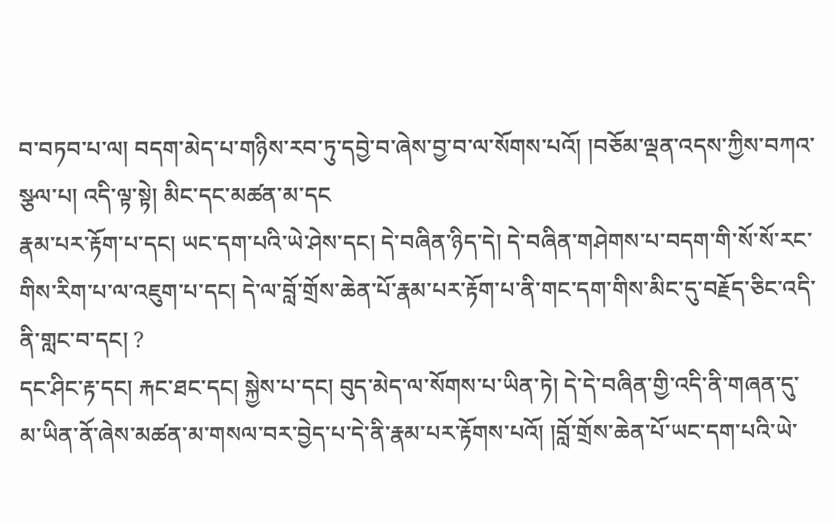བ་བཏབ་པ་ལ། བདག་མེད་པ་གཉིས་རབ་ཏུ་དབྱེ་བ་ཞེས་བྱ་བ་ལ་སོགས་པའོ། །བཅོམ་ལྡན་འདས་ཀྱིས་བཀའ་སྩལ་པ། འདི་ལྟ་སྟེ། མིང་དང་མཚན་མ་དང
རྣམ་པར་རྟོག་པ་དང། ཡང་དག་པའི་ཡེ་ཤེས་དང། དེ་བཞིན་ཉིད་དེ། དེ་བཞིན་གཤེགས་པ་བདག་གི་སོ་སོ་རང་གིས་རིག་པ་ལ་འཇུག་པ་དང། དེ་ལ་བློ་གྲོས་ཆེན་པོ་རྣམ་པར་རྟོག་པ་ནི་གང་དག་གིས་མིང་དུ་བརྗོད་ཅིང་འདི་ནི་གླང་བ་དང། ?
དང་ཤིང་རྟ་དང། རྐང་ཐང་དང། སྐྱེས་པ་དང། བུད་མེད་ལ་སོགས་པ་ཡིན་ཏེ། དེ་དེ་བཞིན་གྱི་འདི་ནི་གཞན་དུ་མ་ཡིན་ནོ་ཞེས་མཚན་མ་གསལ་བར་བྱེད་པ་དེ་ནི་རྣམ་པར་རྟོགས་པའོ། །བློ་གྲོས་ཆེན་པོ་ཡང་དག་པའི་ཡེ་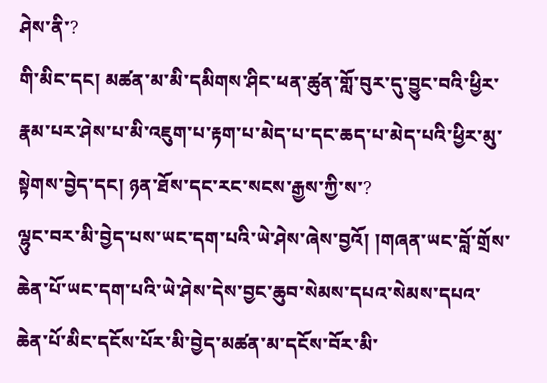ཤེས་ནི་?
གི་མིང་དང། མཚན་མ་མི་དམིགས་ཤིང་ཕན་ཚུན་གློ་བུར་དུ་བྱུང་བའི་ཕྱིར་རྣམ་པར་ཤེས་པ་མི་འཇུག་པ་རྟག་པ་མེད་པ་དང་ཆད་པ་མེད་པའི་ཕྱིར་མུ་སྟེགས་བྱེད་དང། ཉན་ཐོས་དང་རང་སངས་རྒྱས་ཀྱི་ས་?
ལྷུང་བར་མི་བྱེད་པས་ཡང་དག་པའི་ཡེ་ཤེས་ཞེས་བྱའོ། །གཞན་ཡང་བློ་གྲོས་ཆེན་པོ་ཡང་དག་པའི་ཡེ་ཤེས་དེས་བྱང་ཆུབ་སེམས་དཔའ་སེམས་དཔའ་ཆེན་པོ་མིང་དངོས་པོར་མི་བྱེད་མཚན་མ་དངོས་བོར་མི་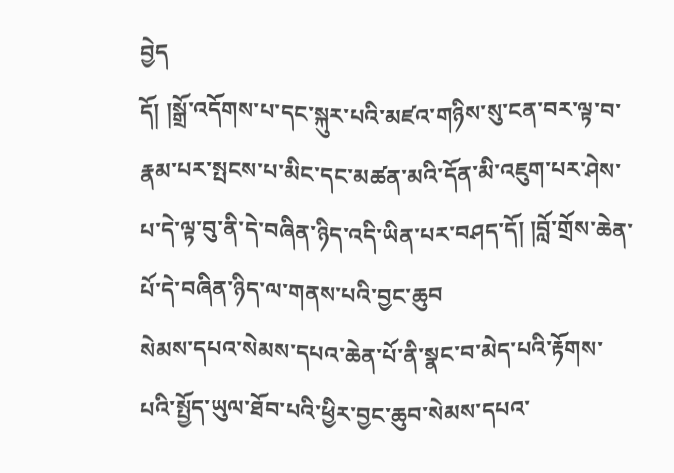བྱེད
དོ། །སྒྲོ་འདོགས་པ་དང་སྐུར་པའི་མཛའ་གཉིས་སུ་ངན་བར་ལྟ་བ་རྣམ་པར་སྤངས་པ་མིང་དང་མཚན་མའི་དོན་མི་འཇུག་པར་ཤེས་པ་དེ་ལྟ་བུ་ནི་དེ་བཞིན་ཉིད་འདི་ཡིན་པར་བཤད་དོ། །བློ་གྲོས་ཆེན་པོ་དེ་བཞིན་ཉིད་ལ་གནས་པའི་བྱང་ཆུབ
སེམས་དཔའ་སེམས་དཔའ་ཆེན་པོ་ནི་སྣང་བ་མེད་པའི་རྟོགས་པའི་སྤྱོད་ཡུལ་ཐོབ་པའི་ཕྱིར་བྱང་ཆུབ་སེམས་དཔའ་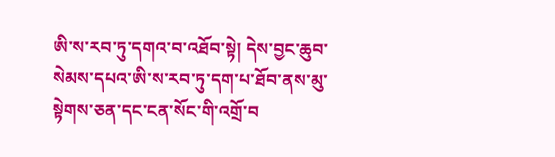ཨི་ས་རབ་ཏུ་དགའ་བ་འཐོབ་སྟེ། དེས་བྱང་ཆུབ་སེམས་དཔའ་ཨི་ས་རབ་ཏུ་དག་པ་ཐོབ་ནས་མུ་སྟེགས་ཅན་དང་ངན་སོང་གི་འགྲོ་བ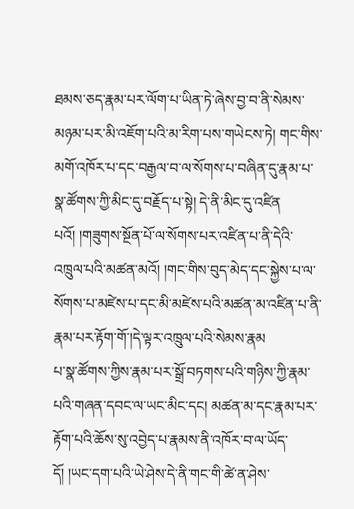ཐམས་ཅད་རྣམ་པར་ལོག་པ་ཡིན་ཏེ་ཞེས་བྱ་བ་ནི་སེམས་མཉམ་པར་མི་འཇོག་པའི་མ་རིག་པས་གཡེངས་ཏེ། གང་གིས་མགོ་འཁོར་པ་དང་བརྒྱལ་བ་ལ་སོགས་པ་བཞིན་དུ་རྣམ་པ་སྣ་ཚོགས་ཀྱི་མིང་དུ་བརྗོད་པ་སྟེ། དེ་ནི་མིང་དུ་འཛིན
པའོ། །གཟུགས་སྔོན་པོ་ལ་སོགས་པར་འཛིན་པ་ནི་དེའི་འཁྲུལ་པའི་མཚན་མའོ། །གང་གིས་བུད་མེད་དང་སྐྱེས་པ་ལ་སོགས་པ་མཛེས་པ་དང་མི་མཛེས་པའི་མཚན་མ་འཛིན་པ་ནི་རྣམ་པར་རྟོག་གོ་།དེ་ལྟར་འཁྲུལ་པའི་སེམས་རྣམ
པ་སྣ་ཚོགས་ཀྱིས་རྣམ་པར་སྒྲོ་བཏགས་པའི་གཉིས་ཀྱི་རྣམ་པའི་གཞན་དབང་ལ་ཡང་མིང་དང། མཚན་མ་དང་རྣམ་པར་རྟོག་པའི་ཆོས་སུ་འབྱེད་པ་རྣམས་ནི་འཁོར་བ་ལ་ཡོད་དོ། །ཡང་དག་པའི་ཡེ་ཤེས་དེ་ནི་གང་གི་ཚེ་ན་ཤེས་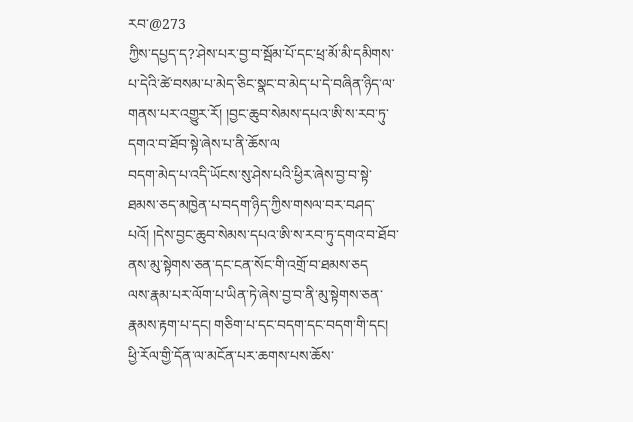རབ་@273
ཀྱིས་དཔྱད་ད?་ཤེས་པར་བྱ་བ་སྦོམ་པོ་དང་ཕྲ་མོ་མི་དམིགས་པ་དེའི་ཚེ་བསམ་པ་མེད་ཅིང་སྣང་བ་མེད་པ་དེ་བཞིན་ཉིད་ལ་གནས་པར་འགྱུར་རོ། །བྱང་ཆུབ་སེམས་དཔའ་ཨི་ས་རབ་ཏུ་དགའ་བ་ཐོབ་སྟེ་ཞེས་པ་ནི་ཆོས་ལ
བདག་མེད་པ་འདི་ཡོངས་སུ་ཤེས་པའི་ཕྱིར་ཞེས་བྱ་བ་སྟེ་ཐམས་ཅད་མཁྱེན་པ་བདག་ཉིད་ཀྱིས་གསལ་བར་བཤད་པའོ། །དེས་བྱང་ཆུབ་སེམས་དཔའ་ཨི་ས་རབ་ཏུ་དགའ་བ་ཐོབ་ནས་མུ་སྟེགས་ཅན་དང་ངན་སོང་གི་འགྲོ་བ་ཐམས་ཅད
ལས་རྣམ་པར་ལོག་པ་ཡིན་ཏེ་ཞེས་བྱ་བ་ནི་མུ་སྟེགས་ཅན་རྣམས་རྟག་པ་དང། གཅིག་པ་དང་བདག་དང་བདག་གི་དང། ཕྱི་རོལ་གྱི་དོན་ལ་མངོན་པར་ཆགས་པས་ཆོས་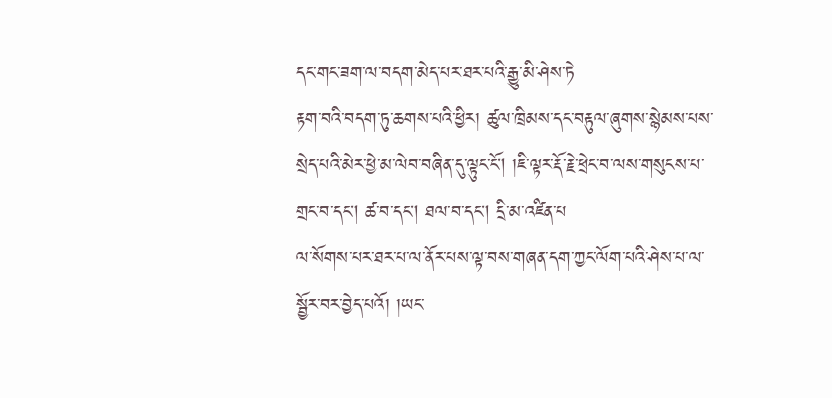དང་གང་ཟག་ལ་བདག་མེད་པར་ཐར་པའི་རྒྱུ་མི་ཤེས་ཏེ
རྟག་བའི་བདག་ཏུ་ཆགས་པའི་ཕྱིར། ཚུལ་ཁྲིམས་དང་བརྟུལ་ཞུགས་སྙེམས་པས་སྲེད་པའི་མེར་ཕྱེ་མ་ལེབ་བཞིན་དུ་ལྟུང་ངོ། །ཇི་ལྟར་རྡོ་རྗེ་ཕྲེང་བ་ལས་གསུངས་པ་གྲང་བ་དང། ཚ་བ་དང། ཐལ་བ་དང། དྲི་མ་འཛིན་པ
ལ་སོགས་པར་ཐར་པ་ལ་ནོར་པས་ལྟ་བས་གཞན་དག་ཀྱང་ལོག་པའི་ཤེས་པ་ལ་སྦྱོར་བར་བྱེད་པའོ། །ཡང་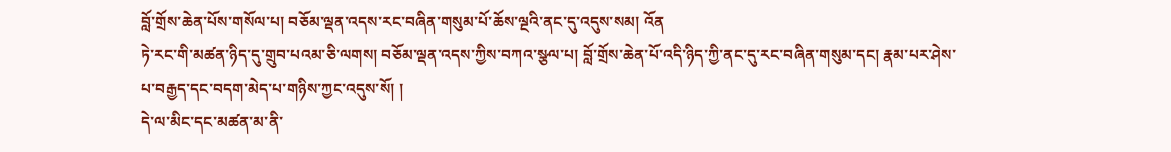བློ་གྲོས་ཆེན་པོས་གསོལ་པ། བཅོམ་ལྡན་འདས་རང་བཞིན་གསུམ་པོ་ཆོས་ལྔའི་ནང་དུ་འདུས་སམ། འོན
ཏེ་རང་གི་མཚན་ཉིད་དུ་གྲུབ་པའམ་ཅི་ལགས། བཅོམ་ལྡན་འདས་ཀྱིས་བཀའ་སྩལ་པ། བློ་གྲོས་ཆེན་པོ་འདི་ཉིད་ཀྱི་ནང་དུ་རང་བཞིན་གསུམ་དང། རྣམ་པར་ཤེས་པ་བརྒྱད་དང་བདག་མེད་པ་གཉིས་ཀྱང་འདུས་སོ། །
དེ་ལ་མིང་དང་མཚན་མ་ནི་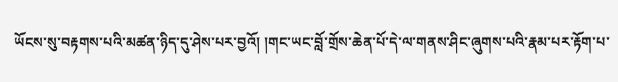ཡོངས་སུ་བརྟགས་པའི་མཚན་ཉིད་དུ་ཤེས་པར་བྱའོ། །གང་ཡང་བློ་གྲོས་ཆེན་པོ་དེ་ལ་གནས་ཤིང་ཞུགས་པའི་རྣམ་པར་རྟོག་པ་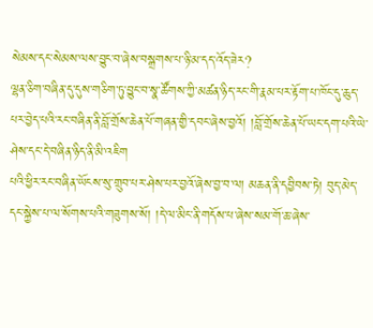སེམས་དང་སེམས་ལས་བྱུང་བ་ཞེས་བསྒྲགས་པ་ཉི་མ་དད་འོད་ཟེར?
ལྷན་ཅིག་བཞིན་དུ་དུས་གཅིག་ཏུ་བྱུང་བ་སྣ་ཚོགས་ཀྱི་མཚན་ཉིད་རང་གི་རྣམ་པར་རྟོག་པ་ཁོང་དུ་ཆུད་པར་བྱེད་པའི་རང་བཞིན་ནི་བློ་གྲོས་ཆེན་པོ་གཞན་གྱི་དབང་ཞེས་བྱའོ། །བློ་གྲོས་ཆེན་པོ་ཡང་དག་པའི་ཡེ་ཤེས་དང་དེ་བཞིན་ཉིད་ནི་མི་འཇིག
པའི་ཕྱིར་རང་བཞིན་ཡོངས་སུ་གྲུབ་པར་ཤེས་པར་བྱའོ་ཞེས་བྱ་བ་ལ། མཆན་ནི་དབྱིབས་ཏེ། བུད་མེད་དང་སྐྱེས་པ་ལ་སོགས་པའི་གཟུགས་སོ། །དེ་ལ་མིང་ནི་གདོས་པ་ཞེས་སམ་གོ་ཆ་ཞེས་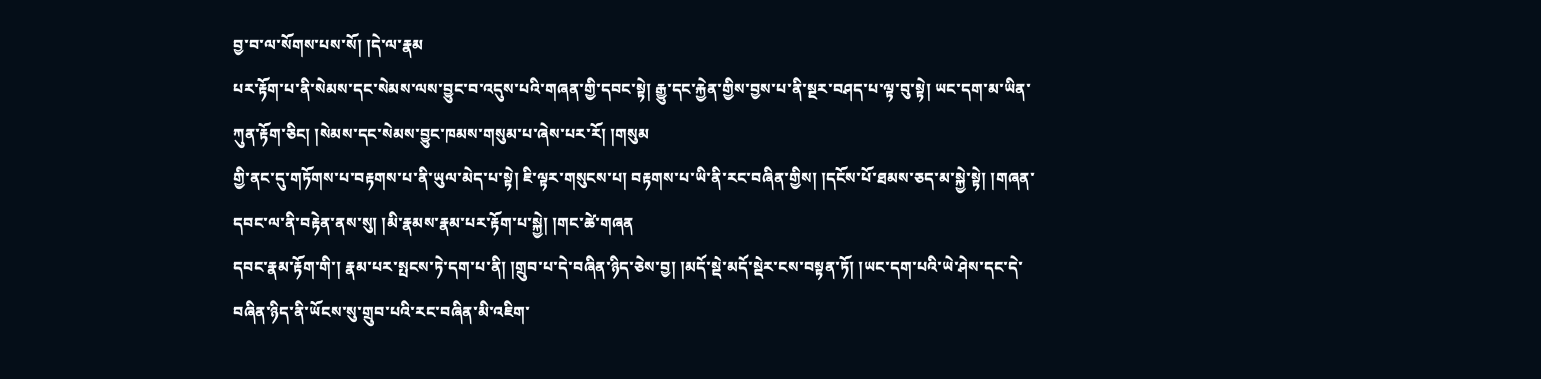བྱ་བ་ལ་སོགས་པས་སོ། །དེ་ལ་རྣམ
པར་རྟོག་པ་ནི་སེམས་དང་སེམས་ལས་བྱུང་བ་འདུས་པའི་གཞན་གྱི་དབང་སྟེ། རྒྱུ་དང་རྐྱེན་གྱིས་བྱས་པ་ནི་སྔར་བཤད་པ་ལྟ་བུ་སྟེ། ཡང་དག་མ་ཡིན་ཀུན་རྟོག་ཅིང། །སེམས་དང་སེམས་བྱུང་ཁམས་གསུམ་པ་ཞེས་པར་རོ། །གསུམ
གྱི་ནང་དུ་གཏོགས་པ་བརྟགས་པ་ནི་ཡུལ་མེད་པ་སྟེ། ཇི་ལྟར་གསུངས་པ། བརྟགས་པ་ཡི་ནི་རང་བཞིན་གྱིས། །དངོས་པོ་ཐམས་ཅད་མ་སྐྱེ་སྟེ། །གཞན་དབང་ལ་ནི་བརྟེན་ནས་སུ། །མི་རྣམས་རྣམ་པར་རྟོག་པ་སྐྱེ། །གང་ཚེ་གཞན
དབང་རྣམ་རྟོག་གི་། རྣམ་པར་སྤངས་ཏེ་དག་པ་ནི། །གྲུབ་པ་དེ་བཞིན་ཉིད་ཅེས་བྱ། །མདོ་སྡེ་མདོ་སྡེར་ངས་བསྟན་ཏོ། །ཡང་དག་པའི་ཡེ་ཤེས་དང་དེ་བཞིན་ཉིད་ནི་ཡོངས་སུ་གྲུབ་པའི་རང་བཞིན་མི་འཇིག་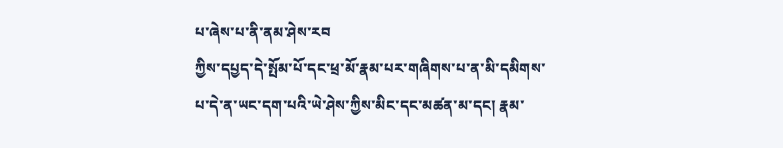པ་ཞེས་པ་ནི་ནམ་ཤེས་རབ
ཀྱིས་དཔྱད་དེ་སྤོམ་པོ་དང་ཕྲ་མོ་རྣམ་པར་གཞིགས་པ་ན་མི་དམིགས་པ་དེ་ན་ཡང་དག་པའི་ཡེ་ཤེས་ཀྱིས་མིང་དང་མཚན་མ་དང། རྣམ་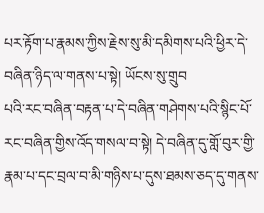པར་རྟོག་པ་རྣམས་ཀྱིས་རྗེས་སུ་མི་དམིགས་པའི་ཕྱིར་དེ་བཞིན་ཉིད་ལ་གནས་པ་སྟེ། ཡོངས་སུ་གྲུབ
པའི་རང་བཞིན་བརྟན་པ་དེ་བཞིན་གཤེགས་པའི་སྙིང་པོ་རང་བཞིན་གྱིས་འོད་གསལ་བ་སྟེ། དེ་བཞིན་དུ་གློ་བུར་གྱི་རྣམ་པ་དང་བྲལ་བ་མི་གཉིས་པ་དུས་ཐམས་ཅད་དུ་གནས་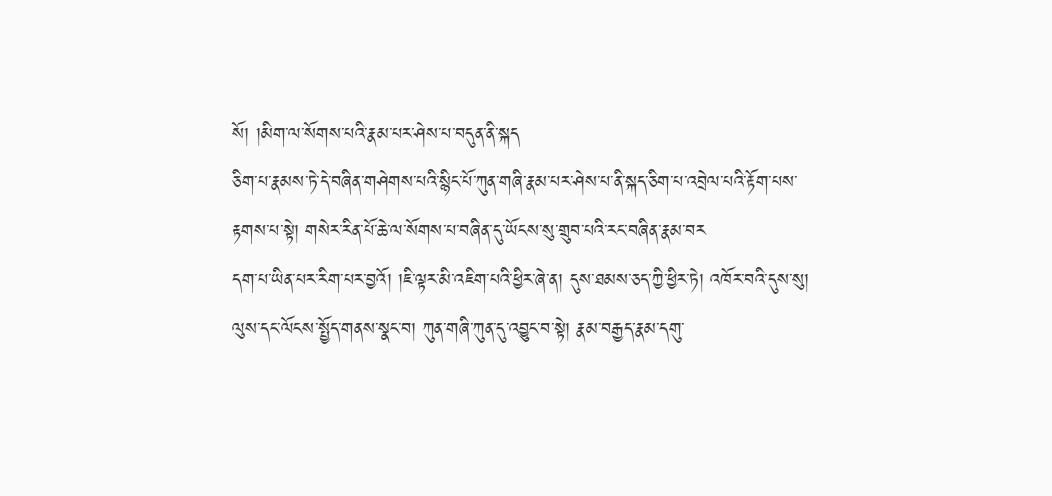སོ། །མིག་ལ་སོགས་པའི་རྣམ་པར་ཤེས་པ་བདུན་ནི་སྐད
ཅིག་པ་རྣམས་ཏེ་དེ་བཞིན་གཤེགས་པའི་སྙིང་པོ་ཀུན་གཞི་རྣམ་པར་ཤེས་པ་ནི་སྐད་ཅིག་པ་འབྲེལ་པའི་རྟོག་པས་རྟགས་པ་སྟེ། གསེར་རིན་པོ་ཆེ་ལ་སོགས་པ་བཞིན་དུ་ཡོངས་སུ་གྲུབ་པའི་རང་བཞིན་རྣམ་བར
དག་པ་ཡིན་པར་རིག་པར་བྱའོ། །ཇི་ལྟར་མི་འཇིག་པའི་ཕྱིར་ཞེ་ན། དུས་ཐམས་ཅད་ཀྱི་ཕྱིར་ཏེ། འཁོར་བའི་དུས་སུ། ལུས་དང་ལོངས་སྤྱོད་གནས་སྣང་བ། ཀུན་གཞི་ཀུན་དུ་འབྱུང་བ་སྟེ། རྣམ་བརྒྱད་རྣམ་དགུ་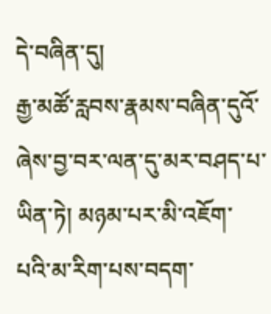དེ་བཞིན་དུ།
རྒྱ་མཚོ་རླབས་རྣམས་བཞིན་དུའོ་ཞེས་བྱ་བར་ལན་དུ་མར་བཤད་པ་ཡིན་ཏེ། མཉམ་པར་མི་འཇོག་པའི་མ་རིག་པས་བདག་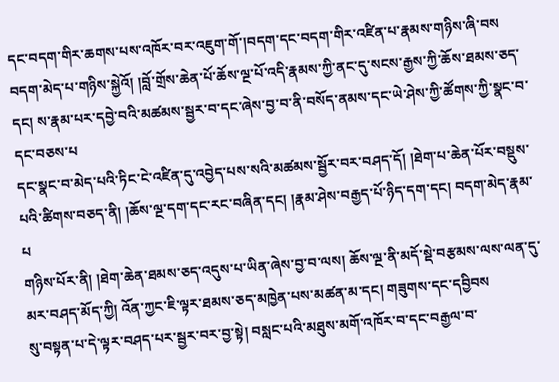དང་བདག་གིར་ཆགས་པས་འཁོར་བར་འཇུག་གོ་།བདག་དང་བདག་གིར་འཛིན་པ་རྣམས་གཉིས་ཞི་བས
བདག་མེད་པ་གཉིས་སྐྱེའོ། །བློ་གྲོས་ཆེན་པོ་ཆོས་ལྔ་པོ་འདི་རྣམས་ཀྱི་ནང་དུ་སངས་རྒྱས་ཀྱི་ཆོས་ཐམས་ཅད་དང། ས་རྣམ་པར་དབྱེ་བའི་མཚམས་སྦྱར་བ་དང་ཞེས་བྱ་བ་ནི་བསོད་ནམས་དང་ཡེ་ཤེས་ཀྱི་ཚོགས་ཀྱི་སྣང་བ་དང་བཅས་པ
དང་སྣང་བ་མེད་པའི་ཏིང་ངེ་འཛིན་དུ་འབྱེད་པས་སའི་མཚམས་སྦྱོར་བར་བཤད་དོ། །ཐེག་པ་ཆེན་པོར་བསྡུས་པའི་ཚིགས་བཅད་ནི། །ཆོས་ལྔ་དག་དང་རང་བཞིན་དང། །རྣམ་ཤེས་བརྒྱད་པོ་ཉིད་དག་དང། བདག་མེད་རྣམ་པ
གཉིས་པོར་ནི། །ཐེག་ཆེན་ཐམས་ཅད་འདུས་པ་ཡིན་ཞེས་བྱ་བ་ལས། ཆོས་ལྔ་ནི་མདོ་སྡེ་བརྩམས་ལས་ལན་དུ་མར་བཤད་མོད་ཀྱི། འོན་ཀྱང་ཇི་ལྟར་ཐམས་ཅད་མཁྱེན་པས་མཚན་མ་དང། གཟུགས་དང་དབྱིབས
སུ་བསྟན་པ་དེ་ལྟར་བཤད་པར་སྦྱར་བར་བྱ་སྟེ། བསླང་པའི་མཐུས་མགོ་འཁོར་བ་དང་བརྒྱལ་བ་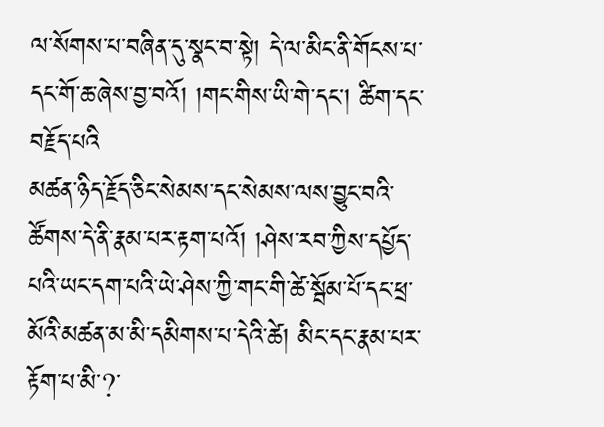ལ་སོགས་པ་བཞིན་དུ་སྣང་བ་སྟེ། དེ་ལ་མིང་ནི་གོངས་པ་དང་གོ་ཆ་ཞེས་བྱ་བའོ། །གང་གིས་ཡི་གེ་དང། ཚིག་དང་བརྗོད་པའི
མཚན་ཉིད་རྗོད་ཅིང་སེམས་དང་སེམས་ལས་བྱུང་བའི་ཚོགས་དེ་ནི་རྣམ་པར་རྟག་པའོ། །ཤེས་རབ་ཀྱིས་དཔྱོད་པའི་ཡང་དག་པའི་ཡེ་ཤེས་ཀྱི་གང་གི་ཚེ་སྦོམ་པོ་དང་ཕྲ་མོའི་མཚན་མ་མི་དམིགས་པ་དེའི་ཚེ། མིང་དང་རྣམ་པར་རྟོག་པ་མི་?་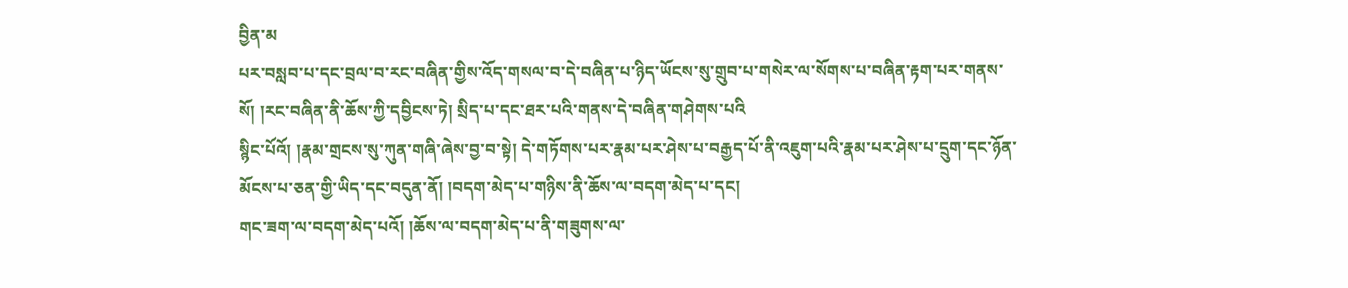བྱིན་མ
པར་བསླབ་པ་དང་བྲལ་བ་རང་བཞིན་གྱིས་འོད་གསལ་བ་དེ་བཞིན་པ་ཉིད་ཡོངས་སུ་གྲུབ་པ་གསེར་ལ་སོགས་པ་བཞིན་རྟག་པར་གནས་སོ། །རང་བཞིན་ནི་ཆོས་ཀྱི་དབྱིངས་ཏེ། སྲིད་པ་དང་ཐར་པའི་གནས་དེ་བཞིན་གཤེགས་པའི
སྙིང་པོའོ། །རྣམ་གྲངས་སུ་ཀུན་གཞི་ཞེས་བྱ་བ་སྟེ། དེ་གཏོགས་པར་རྣམ་པར་ཤེས་པ་བརྒྱད་པོ་ནི་འཇུག་པའི་རྣམ་པར་ཤེས་པ་དྲུག་དང་ཉོན་མོངས་པ་ཅན་གྱི་ཡིད་དང་བདུན་ནོ། །བདག་མེད་པ་གཉིས་ནི་ཆོས་ལ་བདག་མེད་པ་དང།
གང་ཟག་ལ་བདག་མེད་པའོ། །ཆོས་ལ་བདག་མེད་པ་ནི་གཟུགས་ལ་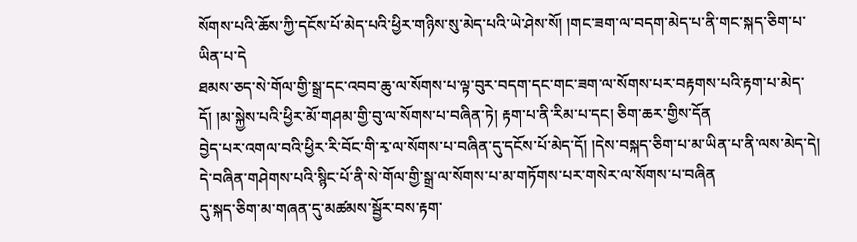སོགས་པའི་ཆོས་ཀྱི་དངོས་པོ་མེད་པའི་ཕྱིར་གཉིས་སུ་མེད་པའི་ཡེ་ཤེས་སོ། །གང་ཟག་ལ་བདག་མེད་པ་ནི་གང་སྐད་ཅིག་པ་ཡིན་པ་དེ
ཐམས་ཅད་སེ་གོལ་གྱི་སྒྲ་དང་འབབ་ཆུ་ལ་སོགས་པ་ལྟ་བུར་བདག་དང་གང་ཟག་ལ་སོགས་པར་བརྟགས་པའི་རྟག་པ་མེད་དོ། །མ་སྐྱེས་པའི་ཕྱིར་མོ་གཤམ་གྱི་བུ་ལ་སོགས་པ་བཞིན་ཏེ། རྟག་པ་ནི་རིམ་པ་དང། ཅིག་ཆར་གྱིས་དོན
བྱེད་པར་འགལ་བའི་ཕྱིར་རི་བོང་གི་རྭ་ལ་སོགས་པ་བཞིན་དུ་དངོས་པོ་མེད་དོ། །དེས་བསྐད་ཅིག་པ་མ་ཡིན་པ་ནི་ལས་མེད་དེ། དེ་བཞིན་གཤེགས་པའི་སྙིང་པོ་ནི་སེ་གོལ་གྱི་སྒྲ་ལ་སོགས་པ་མ་གཏོགས་པར་གསེར་ལ་སོགས་པ་བཞིན
དུ་སྐད་ཅིག་མ་གཞན་དུ་མཚམས་སྦྱོར་བས་རྟག་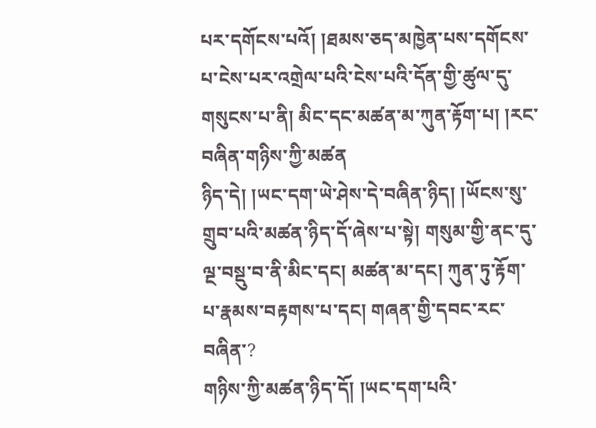པར་དགོངས་པའོ། །ཐམས་ཅད་མཁྱེན་པས་དགོངས་པ་ངེས་པར་འགྲེལ་པའི་ངེས་པའི་དོན་གྱི་ཚུལ་དུ་གསུངས་པ་ནི། མིང་དང་མཚན་མ་ཀུན་རྟོག་པ། །རང་བཞིན་གཉིས་ཀྱི་མཚན
ཉིད་དེ། །ཡང་དག་ཡེ་ཤེས་དེ་བཞིན་ཉིད། །ཡོངས་སུ་གྲུབ་པའི་མཚན་ཉིད་དོ་ཞེས་པ་སྟེ། གསུམ་གྱི་ནང་དུ་ལྔ་བསྡུ་བ་ནི་མིང་དང། མཚན་མ་དང། ཀུན་ཏུ་རྟོག་པ་རྣམས་བརྟགས་པ་དང། གཞན་གྱི་དབང་རང་བཞིན་?
གཉིས་ཀྱི་མཚན་ཉིད་དོ། །ཡང་དག་པའི་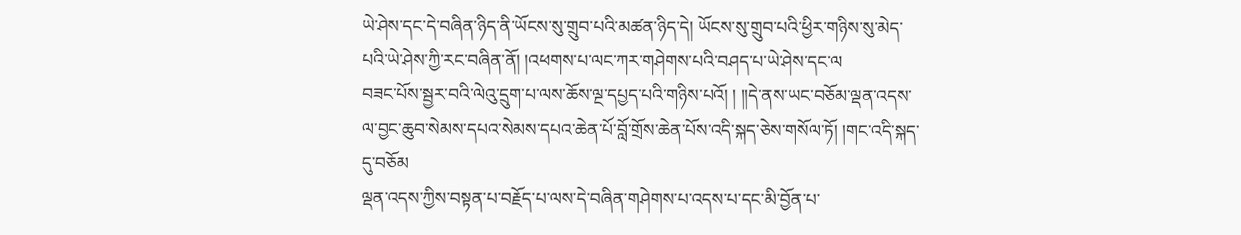ཡེ་ཤེས་དང་དེ་བཞིན་ཉིད་ནི་ཡོངས་སུ་གྲུབ་པའི་མཚན་ཉིད་དེ། ཡོངས་སུ་གྲུབ་པའི་ཕྱིར་གཉིས་སུ་མེད་པའི་ཡེ་ཤེས་ཀྱི་རང་བཞིན་ནོ། །འཕགས་པ་ལང་ཀར་གཤེགས་པའི་བཤད་པ་ཡེ་ཤེས་དང་ལ
བཟང་པོས་སྦྱར་བའི་ལེའུ་དྲུག་པ་ལས་ཆོས་ལྔ་དཔྱད་པའི་གཉིས་པའོ། ། །།དེ་ནས་ཡང་བཅོམ་ལྡན་འདས་ལ་བྱང་ཆུབ་སེམས་དཔའ་སེམས་དཔའ་ཆེན་པོ་བློ་གྲོས་ཆེན་པོས་འདི་སྐད་ཅེས་གསོལ་ཏོ། །གང་འདི་སྐད་དུ་བཅོམ
ལྡན་འདས་ཀྱིས་བསྟན་པ་བརྗོད་པ་ལས་དེ་བཞིན་གཤེགས་པ་འདས་པ་དང་མི་བྱོན་པ་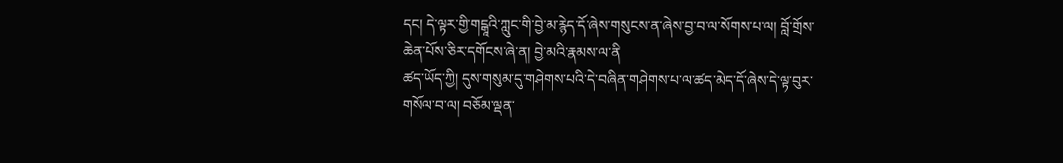དང། དེ་ལྟར་གྱི་གངྒཱའི་ཀླུང་གི་བྱེ་མ་རྙེད་དོ་ཞེས་གསུངས་ན་ཞེས་བྱ་བ་ལ་སོགས་པ་ལ། བློ་གྲོས་ཆེན་པོས་ཅིར་དགོངས་ཞེ་ན། བྱེ་མའི་རྣམས་ལ་ནི
ཚད་ཡོད་ཀྱི། དུས་གསུམ་དུ་གཤེགས་པའི་དེ་བཞིན་གཤེགས་པ་ལ་ཚད་མེད་དོ་ཞེས་དེ་ལྟ་བུར་གསོལ་བ་ལ། བཅོམ་ལྡན་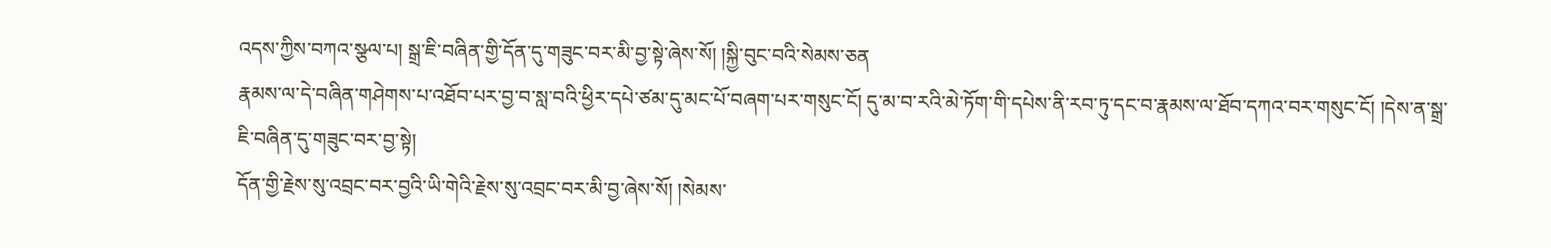འདས་ཀྱིས་བཀའ་སྩལ་པ། སྒྲ་ཇི་བཞིན་གྱི་དོན་དུ་གཟུང་བར་མི་བྱ་སྟེ་ཞེས་སོ། །སྐྱི་བུང་བའི་སེམས་ཅན
རྣམས་ལ་དེ་བཞིན་གཤེགས་པ་འཐོབ་པར་བྱ་བ་སླ་བའི་ཕྱིར་དཔེ་ཙམ་དུ་མང་པོ་བཞག་པར་གསུང་ངོ། དུ་མ་བ་རའི་མེ་ཏོག་གི་དཔེས་ནི་རབ་ཏུ་དང་བ་རྣམས་ལ་ཐོབ་དཀའ་བར་གསུང་ངོ། །དེས་ན་སྒྲ་ཇི་བཞིན་དུ་གཟུང་བར་བྱ་སྟེ།
དོན་གྱི་རྗེས་སུ་འབྲང་བར་བྱའི་ཡི་གེའི་རྗེས་སུ་འབྲང་བར་མི་བྱ་ཞེས་སོ། །སེམས་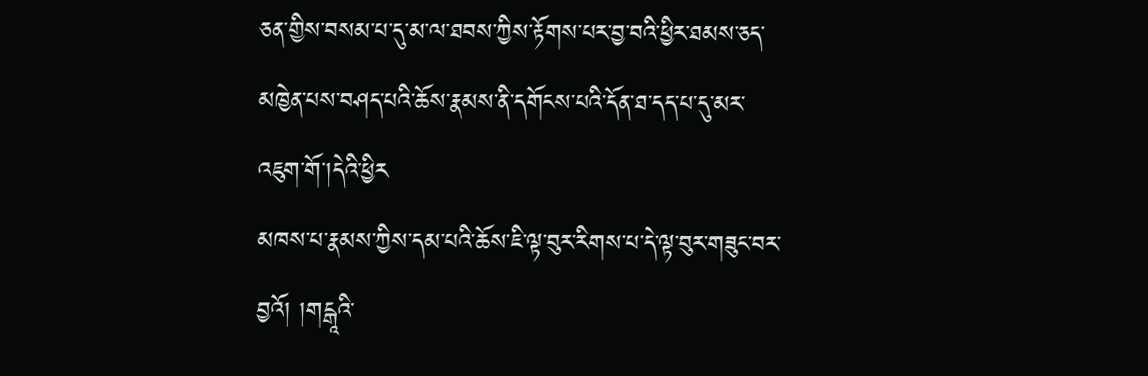ཅན་གྱིས་བསམ་པ་དུ་མ་ལ་ཐབས་ཀྱིས་རྟོགས་པར་བྱ་བའི་ཕྱིར་ཐམས་ཅད་མཁྱེན་པས་བཤད་པའི་ཆོས་རྣམས་ནི་དགོངས་པའི་དོན་ཐ་དད་པ་དུ་མར་འཇུག་གོ་།དེའི་ཕྱིར
མཁས་པ་རྣམས་ཀྱིས་དམ་པའི་ཆོས་ཇི་ལྟ་བུར་རིགས་པ་དེ་ལྟ་བུར་གཟུང་བར་བྱའོ། །གངྒཱའི་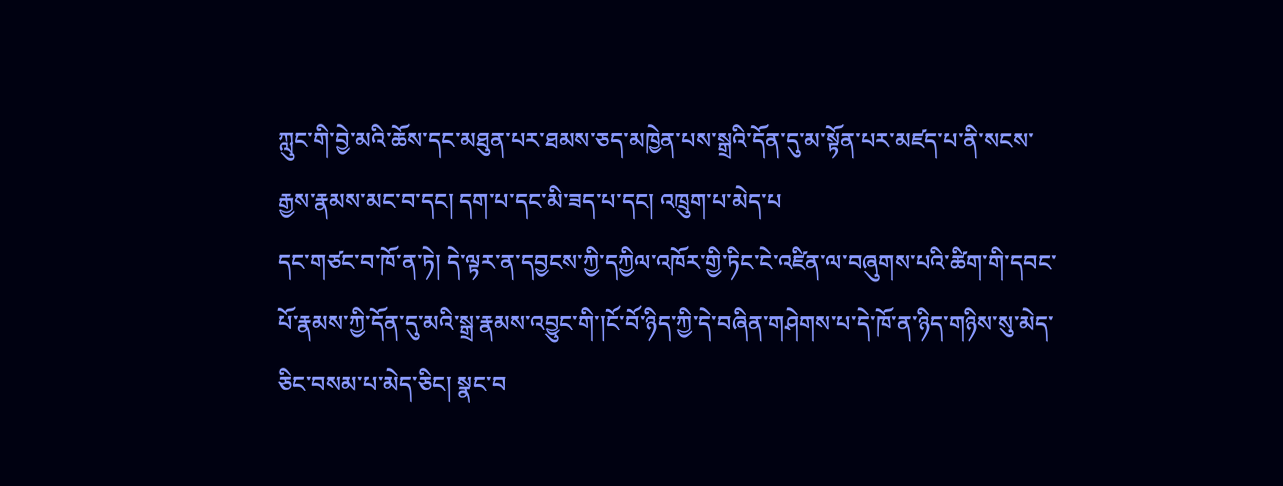ཀླུང་གི་བྱེ་མའི་ཆོས་དང་མཐུན་པར་ཐམས་ཅད་མཁྱེན་པས་སྒྲའི་དོན་དུ་མ་སྟོན་པར་མཛད་པ་ནི་སངས་རྒྱས་རྣམས་མང་བ་དང། དག་པ་དང་མི་ཟད་པ་དང། འཁྲུག་པ་མེད་པ
དང་གཙང་བ་ཁོ་ན་ཏེ། དེ་ལྟར་ན་དབྱངས་ཀྱི་དཀྱིལ་འཁོར་གྱི་ཏིང་ངེ་འཛིན་ལ་བཞུགས་པའི་ཚིག་གི་དབང་པོ་རྣམས་ཀྱི་དོན་དུ་མའི་སྒྲ་རྣམས་འབྱུང་གི་།ངོ་བོ་ཉིད་ཀྱི་དེ་བཞིན་གཤེགས་པ་དེ་ཁོ་ན་ཉིད་གཉིས་སུ་མེད་ཅིང་བསམ་པ་མེད་ཅིང། སྣང་བ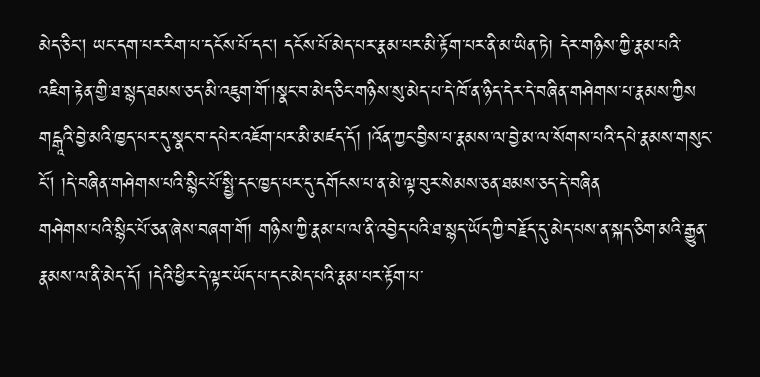མེད་ཅིང། ཡང་དག་པར་རིག་པ་དངོས་པོ་དང། དངོས་པོ་མེད་པར་རྣམ་པར་མི་རྟོག་པར་ནི་མ་ཡིན་ཏེ། དེར་གཉིས་ཀྱི་རྣམ་པའི་འཇིག་རྟེན་གྱི་ཐ་སྙད་ཐམས་ཅད་མི་འཇུག་གོ་།སྣང་བ་མེད་ཅིང་གཉིས་སུ་མེད་པ་དེ་ཁོ་ན་ཉིད་དེར་དེ་བཞིན་གཤེགས་པ་རྣམས་ཀྱིས
གངྒཱའི་བྱེ་མའི་ཁྱད་པར་དུ་སྣང་བ་དཔེར་འཇོག་པར་མི་མཛད་དོ། །འོན་ཀྱང་བྱིས་པ་རྣམས་ལ་བྱེ་མ་ལ་སོགས་པའི་དཔེ་རྣམས་གསུང་ངོ། །དེ་བཞིན་གཤེགས་པའི་སྙིང་པོ་སྤྱི་དང་ཁྱད་པར་དུ་དགོངས་པ་ན་མེ་ལྟ་བུར་སེམས་ཅན་ཐམས་ཅད་དེ་བཞིན
གཤེགས་པའི་སྙིང་པོ་ཅན་ཞེས་བཞག་གོ། གཉིས་ཀྱི་རྣམ་པ་ལ་ནི་འབྱེད་པའི་ཐ་སྙད་ཡོད་ཀྱི་བརྗོད་དུ་མེད་པས་ན་སྐད་ཅིག་མའི་རྒྱུན་རྣམས་ལ་ནི་མེད་དོ། །དེའི་ཕྱིར་དེ་ལྟར་ཡོད་པ་དང་མེད་པའི་རྣམ་པར་རྟོག་པ་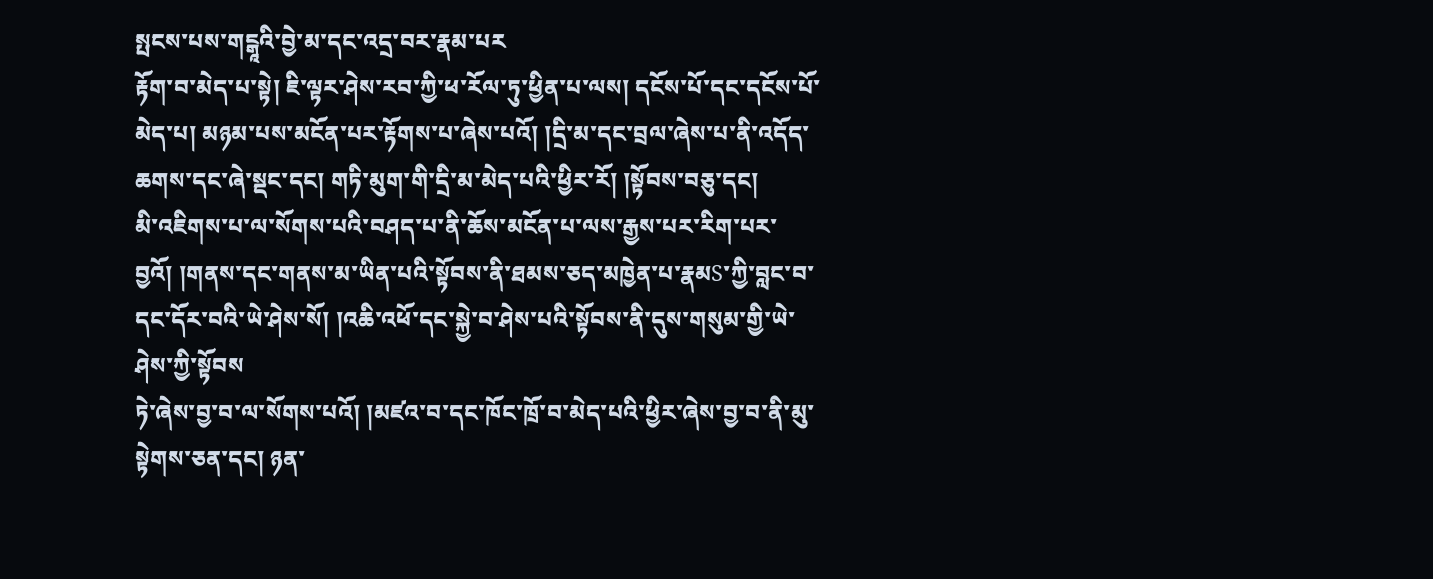སྤངས་པས་གངྒཱའི་བྱེ་མ་དང་འདྲ་བར་རྣམ་པར
རྟོག་བ་མེད་པ་སྟེ། ཇི་ལྟར་ཤེས་རབ་ཀྱི་ཕ་རོལ་ཏུ་ཕྱིན་པ་ལས། དངོས་པོ་དང་དངོས་པོ་མེད་པ། མཉམ་པས་མངོན་པར་རྟོགས་པ་ཞེས་པའོ། །དྲི་མ་དང་བྲལ་ཞེས་པ་ནི་འདོད་ཆགས་དང་ཞེ་སྡང་དང། གཏི་མུག་གི་དྲི་མ་མེད་པའི་ཕྱིར་རོ། །སྟོབས་བཅུ་དང།
མི་འཇིགས་པ་ལ་སོགས་པའི་བཤད་པ་ནི་ཆོས་མངོན་པ་ལས་རྒྱས་པར་རིག་པར་བྱའོ། །གནས་དང་གནས་མ་ཡིན་པའི་སྟོབས་ནི་ཐམས་ཅད་མཁྱེན་པ་རྣམS་ཀྱི་བླང་བ་དང་དོར་བའི་ཡེ་ཤེས་སོ། །འཆི་འཕོ་དང་སྐྱེ་བ་ཤེས་པའི་སྟོབས་ནི་དུས་གསུམ་གྱི་ཡེ་ཤེས་ཀྱི་སྟོབས
ཏེ་ཞེས་བྱ་བ་ལ་སོགས་པའོ། །མཛའ་བ་དང་ཁོང་ཁྲོ་བ་མེད་པའི་ཕྱིར་ཞེས་བྱ་བ་ནི་མུ་སྟེགས་ཅན་དང། ཉན་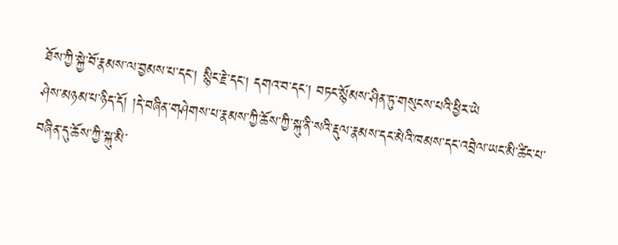ཐོས་ཀྱི་སྐྱེ་བོ་རྣམས་ལ་བྱམས་པ་དང། སྙིང་རྗེ་དང། དགའ་བ་དང། བཏང་སྙོམས་ཤིན་ཏུ་གསུངས་པའི་ཕྱིར་ཡེ
ཤེས་མཉམ་པ་ཉིད་དོ། །དེ་བཞིན་གཤེགས་པ་རྣམས་ཀྱི་ཆོས་ཀྱི་སྐུ་ནི་སའི་རྡུལ་རྣམས་དང་མེའི་ཁམས་དང་འབྲེལ་ཡང་མི་ཚིང་པ་བཞིན་དུ་ཆོས་ཀྱི་སྐུ་མི་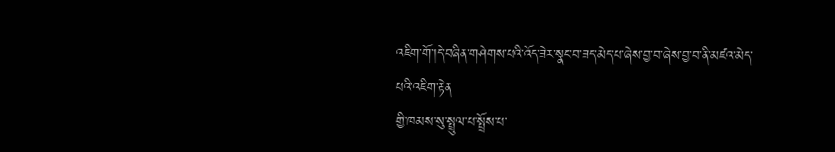འཇིག་གོ་།དེ་བཞིན་གཤེགས་པའི་འོད་ཟེར་སྣང་བ་ཟད་མེད་པ་ཞེས་བྱ་བ་ཞེས་བྱ་བ་ནི་མཛའ་མེད་པའི་འཇིག་རྟེན
གྱི་ཁམས་སུ་སྤྲུལ་པ་སྤྲོས་པ་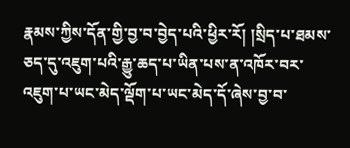རྣམས་ཀྱིས་དོན་གྱི་བྱ་བ་བྱེད་པའི་ཕྱིར་རོ། །སྲིད་པ་ཐམས་ཅད་དུ་འཇུག་པའི་རྒྱུ་ཆད་པ་ཡིན་པས་ན་འཁོར་བར་འཇུག་པ་ཡང་མེད་ལྡོག་པ་ཡང་མེད་དོ་ཞེས་བྱ་བ་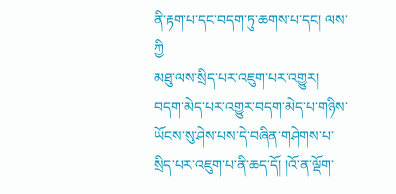ནི་རྟག་པ་དང་བདག་ཏུ་ཆགས་པ་དང། ལས་ཀྱི
མཐུ་ལས་སྲིད་པར་འཇུག་པར་འགྱུར། བདག་མེད་པར་འགྱུར་བདག་མེད་པ་གཉིས་ཡོངས་སུ་ཤེས་པས་དེ་བཞིན་གཤེགས་པ་སྲིད་པར་འཇུག་པ་ནི་ཆད་དོ། །འོ་ན་ལྡོག་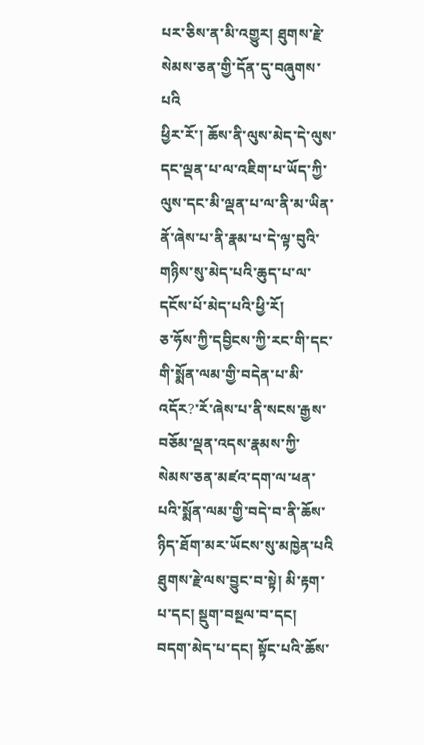པར་ཅིས་ན་མི་འགྱུར། ཐུགས་རྗེ་སེམས་ཅན་གྱི་དོན་དུ་བཞུགས་པའི
ཕྱིར་རོ་། ཆོས་ནི་ལུས་མེད་དེ་ལུས་དང་ལྡན་པ་ལ་འཇིག་པ་ཡོད་ཀྱི་ལུས་དང་མི་ལྡན་པ་ལ་ནི་མ་ཡིན་ནོ་ཞེས་པ་ནི་རྣམ་པ་དེ་ལྟ་བུའི་གཉིས་སུ་མེད་པའི་ཆུད་པ་ལ་དངོས་པོ་མེད་པའི་ཕྱི་རོ།
ཅ་ཧོས་ཀྱི་དབྱིངས་ཀྱི་རང་གི་དང་གི་སྨོན་ལམ་གྱི་བདེན་པ་མི་འདོར?་རོ་ཞེས་པ་ནི་སངས་རྒྱས་བཅོམ་ལྡན་འདས་རྣམས་ཀྱི་སེམས་ཅན་མཛའ་དག་ལ་ཕན་པའི་སྨོན་ལམ་གྱི་བདེ་བ་ནི་ཆོས་ཉིད་ཐོག་མར་ཡོངས་སུ་མཁྱེན་པའི
ཐུགས་རྗེ་ལས་བྱུང་བ་སྟེ། མི་རྟག་པ་དང། སྡུག་བསྔལ་བ་དང། བདག་མེད་པ་དང། སྟོང་པའི་ཆོས་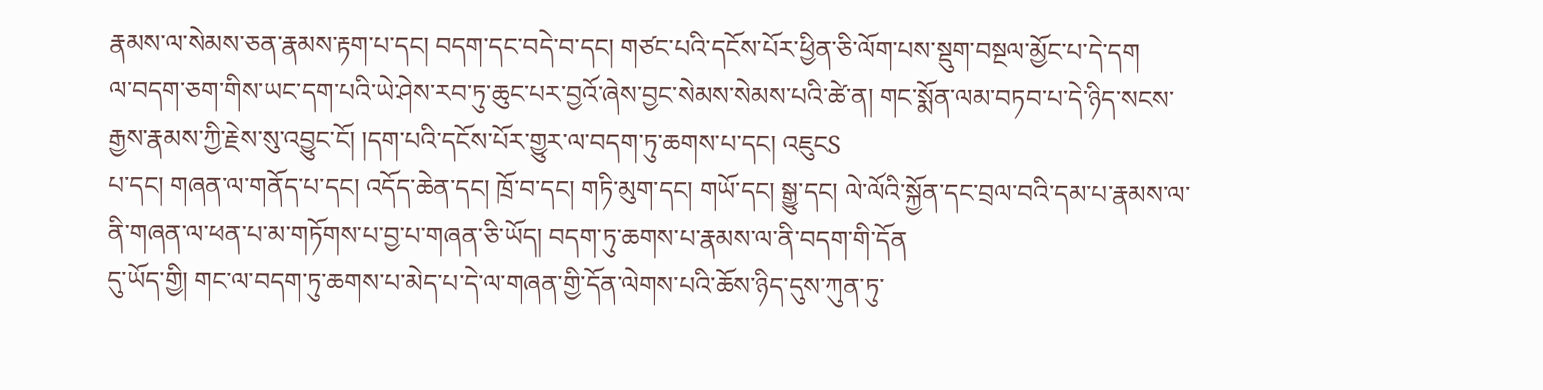རྣམས་ལ་སེམས་ཅན་རྣམས་རྟག་པ་དང། བདག་དང་བདེ་བ་དང། གཙང་པའི་དངོས་པོར་ཕྱིན་ཅི་ལོག་པས་སྡུག་བསྔལ་མྱོང་པ་དེ་དག
ལ་བདག་ཅག་གིས་ཡང་དག་པའི་ཡེ་ཤེས་རབ་ཏུ་ཆུང་པར་བྱའོ་ཞེས་བྱང་སེམས་སེམས་པའི་ཚེ་ན། གང་སྨོན་ལམ་བཏབ་པ་དེ་ཉིད་སངས་རྒྱས་རྣམས་ཀྱི་རྗེས་སུ་འབྱུང་ངོ། །དག་པའི་དངོས་པོར་གྱུར་ལ་བདག་ཏུ་ཆགས་པ་དང། འཇུངS
པ་དང། གཞན་ལ་གནོད་པ་དང། འདོད་ཆེན་དང། ཁྲོ་བ་དང། གཏི་མུག་དང། གཡོ་དང། སྒྱུ་དང། ལེ་ལོའི་སྐྱོན་དང་བྲལ་བའི་དམ་པ་རྣམས་ལ་ནི་གཞན་ལ་ཕན་པ་མ་གཏོགས་པ་བྱ་པ་གཞན་ཅི་ཡོད། བདག་ཏུ་ཆགས་པ་རྣམས་ལ་ནི་བདག་གི་དོན
དུ་ཡོད་གྱི། གང་ལ་བདག་ཏུ་ཆགས་པ་མེད་པ་དེ་ལ་གཞན་གྱི་དོན་ལེགས་པའི་ཆོས་ཉིད་དུས་ཀུན་ཏུ་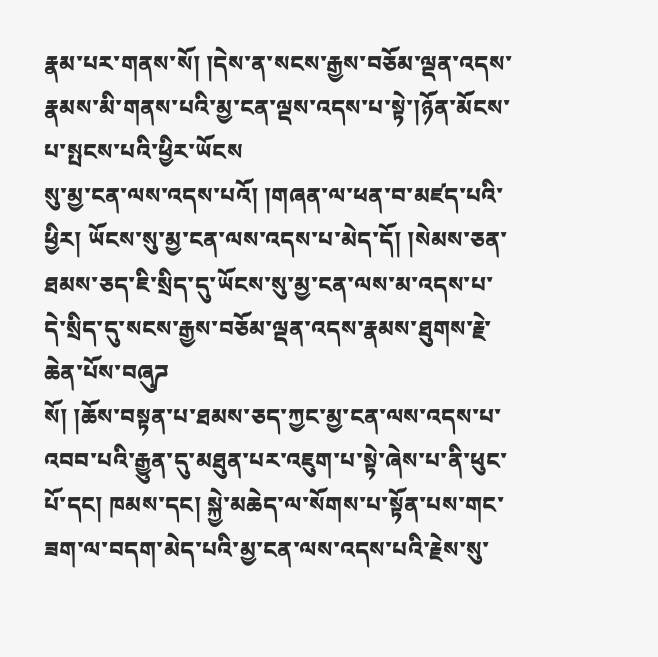རྣམ་པར་གནས་སོ། །དེས་ན་སངས་རྒྱས་བཅོམ་ལྡན་འདས་རྣམས་མི་གནས་པའི་མྱ་ངན་ལྡས་འདས་པ་སྟེ་།ཉོན་མོངས་པ་སྤངས་པའི་ཕྱིར་ཡོངས
སུ་མྱ་ངན་ལས་འདས་པའོ། །གཞན་ལ་ཕན་བ་མཛད་པའི་ཕྱིར། ཡོངས་སུ་མྱ་ངན་ལས་འདས་པ་མེད་དོ། །སེམས་ཅན་ཐམས་ཅད་ཇི་སྲིད་དུ་ཡོངས་སུ་མྱ་ངན་ལས་མ་འདས་པ་དེ་སྲིད་དུ་སངས་རྒྱས་བཅོམ་ལྡན་འདས་རྣམས་ཐུགས་རྗེ་ཆེན་པོས་བཞུཌ
སོ། །ཆོས་བསྟན་པ་ཐམས་ཅད་ཀྱང་མྱ་ངན་ལས་འདས་པ་འབབ་པའི་རྒྱུན་དུ་མཐུན་པར་འཇུག་པ་སྟེ་ཞེས་པ་ནི་ཕུང་པོ་དང། ཁམས་དང། སྐྱེ་མཆེད་ལ་སོགས་པ་སྟོན་པས་གང་ཟག་ལ་བདག་མེད་པའི་མྱ་ངན་ལས་འདས་པའི་རྗེས་སུ་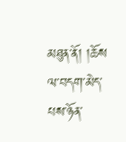མཐུན་ནོ། །ཆོས
ལ་བདག་མེད་པས་ཉོན་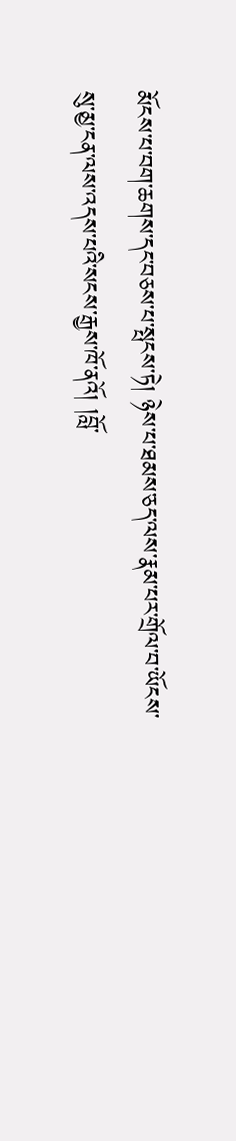མོངས་པ་བག་ཆགས་དང་བཅས་པ་སྤངས་ཏེ། ཉེས་པ་ཐམས་ཅད་ལས་རྣམ་པར་གྲོལ་བ་ཡོངས་སུ་མྱ་ངན་ལས་འདས་པའི་སངས་རྒྱས་ཁོ་ནའོ། །བློ་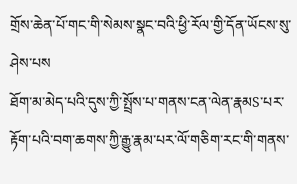གྲོས་ཆེན་པོ་གང་གི་སེམས་སྣང་བའི་ཕྱི་རོལ་གྱི་དོན་ཡོངས་སུ་ཤེས་པས
ཐོག་མ་མེད་པའི་དུས་ཀྱི་སྤྲོས་པ་གནས་ངན་ལེན་རྣམS་པར་རྟོག་པའི་བག་ཆགས་ཀྱི་རྒྱུ་རྣམ་པར་ལོ་གཅིག་རང་གི་གནས་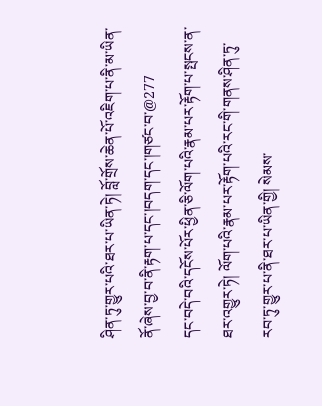ཤིན་ཏུ་གྱུར་པའི་ཐར་པ་ཡིན་ཏེ། བློ་གྲོས་ཆེན་པོ་འཇིག་པ་ནི་མ་ཡིན་ནོ་ཞེས་བྱ་བ་ནི་རྟག་པ་དང་།བདག་དང་།གཙང་བ་@277
དང་བདེ་བའི་དངོས་པོར་ཕྱིན་ཅི་ལོག་པའི་རྣམ་པར་རྟོག་པ་སྤངས་ན་ཐར་འགྱུར་ཏེ། ལོག་པའི་རྣམ་པར་རྟོག་པའི་རང་གི་གནས་ཤིན་ཏུ་རབ་ཏུ་གྱུར་པ་ནི་ཐར་པ་ཡིན་གྱི། སེམས་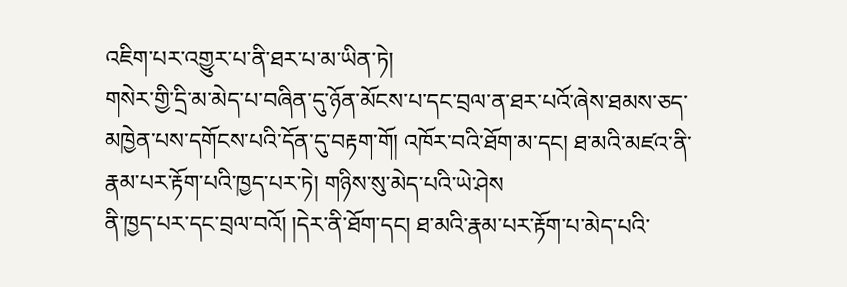འཇིག་པར་འགྱུར་པ་ནི་ཐར་པ་མ་ཡིན་ཏེ།
གསེར་གྱི་དྲི་མ་མེད་པ་བཞིན་དུ་ཉོན་མོངས་པ་དང་བྲལ་ན་ཐར་པའོ་ཞེས་ཐམས་ཅད་མཁྱེན་པས་དགོངས་པའི་དོན་དུ་བརྟག་གོ། འཁོར་བའི་ཐོག་མ་དང། ཐ་མའི་མཛའ་ནི་རྣམ་པར་རྟོག་པའི་ཁྱད་པར་ཏེ། གཉིས་སུ་མེད་པའི་ཡེ་ཤེས
ནི་ཁྱད་པར་དང་བྲལ་བའོ། །དེར་ནི་ཐོག་དང། ཐ་མའི་རྣམ་པར་རྟོག་པ་མེད་པའི་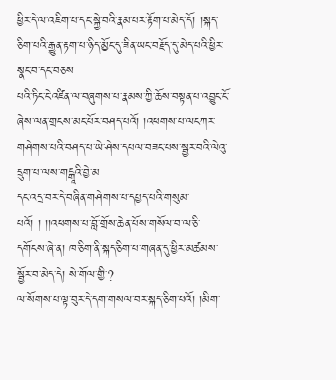ཕྱིར་དེ་ལ་འཇིག་པ་དང་སྐྱེ་བའི་རྣམ་པར་རྟོག་པ་མེད་དོ། །སྐད་ཅིག་པའི་རྒྱུན་རྟག་པ་ཉིད་མྱོང་དུ་ཟིན་ཡང་བརྗོད་དུ་མེད་པའི་ཕྱིར་སྣང་བ་དང་བཅས
པའི་ཏིང་ངེ་འཛིན་ལ་བཞུགས་པ་རྣམས་ཀྱི་ཆོས་བསྟན་པ་འབྱུང་ངོ་ཞེས་ལན་གྲངས་མང་པོར་བཤད་པའོ། །འཕགས་པ་ལངཀར་གཤེགས་པའི་བཤད་པ་ཡེ་ཤེས་དཔལ་བཟང་པས་སྦྱར་བའི་ལེའུ་དྲུག་པ་ལས་གངྒཱའི་བྱེ་མ
དང་འདྲ་བར་དེ་བཞིན་གཤེགས་པ་དཔྱད་པའི་གསུམ་པའོ། ། །།འཕགས་པ་བློ་གྲོས་ཆེན་པོས་གསོལ་བ་ལ་ཅི་དགོངས་ཞེ་ན། ཁ་ཅིག་ནི་སྐད་ཅིག་པ་གཞན་དུ་ཕྱིར་མཚམས་སྦྱོར་བ་མེད་དེ། སེ་གོལ་གྱི་?
ལ་སོགས་པ་ལྟ་བུར་དེ་དག་གསལ་བར་སྐད་ཅིག་པའོ། །མིག་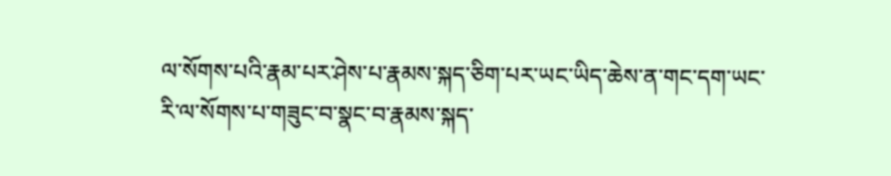ལ་སོགས་པའི་རྣམ་པར་ཤེས་པ་རྣམས་སྐད་ཅིག་པར་ཡང་ཡིད་ཆེས་ན་གང་དག་ཡང་རི་ལ་སོགས་པ་གཟུང་བ་སྣང་བ་རྣམས་སྐད་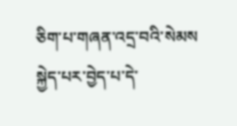ཅིག་པ་གཞན་འདྲ་བའི་སེམས
སྐྱེད་པར་བྱེད་པ་དེ་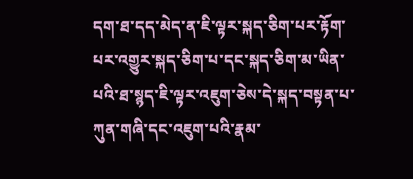དག་ཐ་དད་མེད་ན་ཇི་ལྟར་སྐད་ཅིག་པར་རྟོག་པར་འགྱུར་སྐད་ཅིག་པ་དང་སྐད་ཅིག་མ་ཡིན་པའི་ཐ་སྙད་ཇི་ལྟར་འཇུག་ཅེས་དེ་སྐད་བསྟན་པ་ཀུན་གཞི་དང་འཇུག་པའི་རྣམ་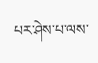པར་ཤེས་པ་ལས་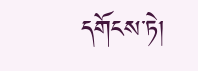དགོངས་ཏེ།